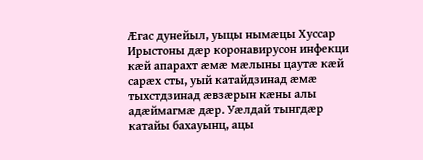Æгас дунейыл, уыцы нымæцы Хуссар Ирыстоны дæр коронавирусон инфекци кæй апарахт æмæ мæлыны цаутæ кæй сарæх сты, уый катайдзинад æмæ тыхстдзинад æвзæрын кæны алы адæймагмæ дæр. Уæлдай тынгдæр катайы бахауынц, ацы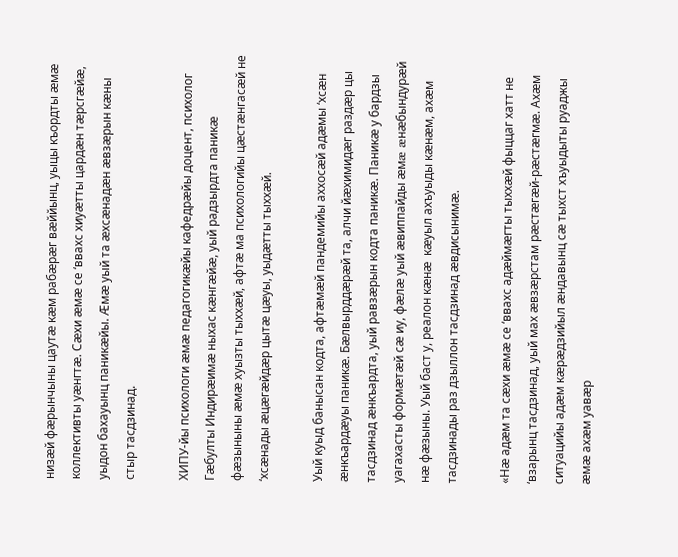низæй фæрынчыны цаутæ кæм рабæрæг вæййынц, уыцы къордты æмæ коллективты уæнгтæ. Сæхи æмæ се ‘ввахс хиуæтты цардæн тæрсгæйæ, уыдон бахауынц паникæйы. Æмæ уый та æхсæнадæн æвзæрын кæны стыр тасдзинад.

ХИПУ-йы психологи æмæ педагогикæйы кафедрæйы доцент, психолог Гæбулты Индирæимæ ныхас кæнгæйæ, уый радзырдта паникæ фæзыныны æмæ хуызты тыххæй, афтæ ма психологийы цæстæнгасæй не ‘хсæнады æцæгæйдæр цытæ цæуы, уыдæтты тыххæй.

Уый куыд банысан кодта, афтæмæй пандемийы аххосæй адæмы ‘хсæн æнкъардæуы паникæ. Бæлвырддæрæй та, алчи йæхимидæг раздæр цы тасдзинад æнкъардта, уый равзæрын кодта паникæ. Паникæ у бардзы уагахасты формæтæй сæ иу, фæлæ уый æвиппайды æмæ æнæбындурæй нæ фæзыны. Уый баст у, реалон кæнæ  кæуыл ахъуыды кæнæм, ахæм тасдзинады раз дзыллон тасдзинад æвдисынимæ.

«Нæ адæм та сæхи æмæ се ‘ввахс адæймæгты тыххæй фыццаг хатт не ‘взарынц тасдзинад, уый мах æвзæрстам рæстæгæй-рæстæгмæ. Ахæм ситуацийы адæм кæрæдзийыл æндавынц сæ тыхст хъуыдыты руаджы æмæ ахæм уавæр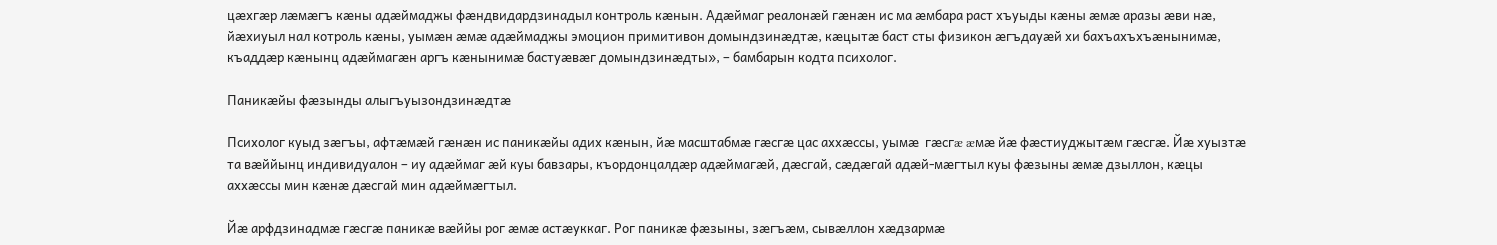цæхгæр лæмæгъ кæны адæймаджы фæндвидардзинадыл контроль кæнын. Адæймаг реалонæй гæнæн ис ма æмбара раст хъуыды кæны æмæ аразы æви нæ, йæхиуыл нал котроль кæны, уымæн æмæ адæймаджы эмоцион примитивон домындзинæдтæ, кæцытæ баст сты физикон æгъдауæй хи бахъахъхъæнынимæ, къаддæр кæнынц адæймагæн аргъ кæнынимæ бастуæвæг домындзинæдты», – бамбарын кодта психолог.

Паникæйы фæзынды алыгъуызондзинæдтæ

Психолог куыд зæгъы, афтæмæй гæнæн ис паникæйы адих кæнын, йæ масштабмæ гæсгæ цас аххæссы, уымæ  гæсгæ æмæ йæ фæстиуджытæм гæсгæ. Йæ хуызтæ та вæййынц индивидуалон – иу адæймаг æй куы бавзары, къордонцалдæр адæймагæй, дæсгай, сæдæгай адæй-мæгтыл куы фæзыны æмæ дзыллон, кæцы аххæссы мин кæнæ дæсгай мин адæймæгтыл.

Йæ арфдзинадмæ гæсгæ паникæ вæййы рог æмæ астæуккаг. Рог паникæ фæзыны, зæгъæм, сывæллон хæдзармæ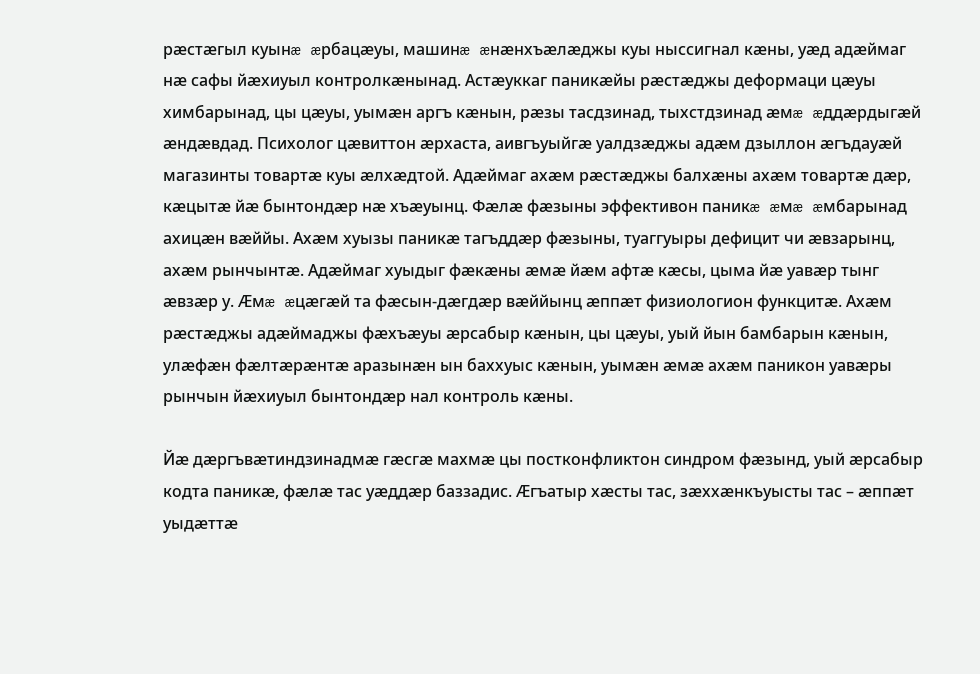рæстæгыл куынæ æрбацæуы, машинæ æнæнхъæлæджы куы ныссигнал кæны, уæд адæймаг нæ сафы йæхиуыл контролкæнынад. Астæуккаг паникæйы рæстæджы деформаци цæуы химбарынад, цы цæуы, уымæн аргъ кæнын, рæзы тасдзинад, тыхстдзинад æмæ æддæрдыгæй æндæвдад. Психолог цæвиттон æрхаста, аивгъуыйгæ уалдзæджы адæм дзыллон æгъдауæй магазинты товартæ куы æлхæдтой. Адæймаг ахæм рæстæджы балхæны ахæм товартæ дæр, кæцытæ йæ бынтондæр нæ хъæуынц. Фæлæ фæзыны эффективон паникæ æмæ æмбарынад ахицæн вæййы. Ахæм хуызы паникæ тагъддæр фæзыны, туаггуыры дефицит чи æвзарынц, ахæм рынчынтæ. Адæймаг хуыдыг фæкæны æмæ йæм афтæ кæсы, цыма йæ уавæр тынг æвзæр у. Æмæ æцæгæй та фæсын-дæгдæр вæййынц æппæт физиологион функцитæ. Ахæм рæстæджы адæймаджы фæхъæуы æрсабыр кæнын, цы цæуы, уый йын бамбарын кæнын, улæфæн фæлтæрæнтæ аразынæн ын баххуыс кæнын, уымæн æмæ ахæм паникон уавæры рынчын йæхиуыл бынтондæр нал контроль кæны.

Йæ дæргъвæтиндзинадмæ гæсгæ махмæ цы постконфликтон синдром фæзынд, уый æрсабыр кодта паникæ, фæлæ тас уæддæр баззадис. Æгъатыр хæсты тас, зæххæнкъуысты тас – æппæт уыдæттæ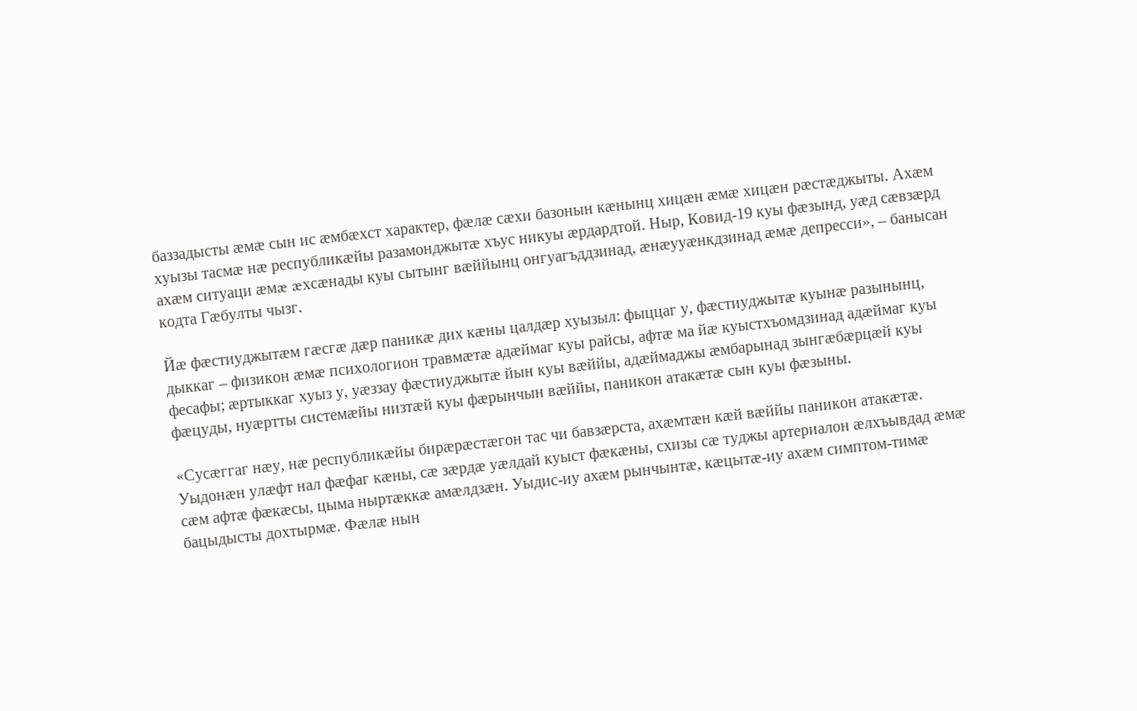баззадысты æмæ сын ис æмбæхст характер, фæлæ сæхи базонын кæнынц хицæн æмæ хицæн рæстæджыты. Ахæм хуызы тасмæ нæ республикæйы разамонджытæ хъус никуы æрдардтой. Ныр, Ковид-19 куы фæзынд, уæд сæвзæрд ахæм ситуаци æмæ æхсæнады куы сытынг вæййынц онгуагъддзинад, æнæууæнкдзинад æмæ депресси», – банысан кодта Гæбулты чызг.

Йæ фæстиуджытæм гæсгæ дæр паникæ дих кæны цалдæр хуызыл: фыццаг у, фæстиуджытæ куынæ разынынц, дыккаг – физикон æмæ психологион травмæтæ адæймаг куы райсы, афтæ ма йæ куыстхъомдзинад адæймаг куы фесафы; æртыккаг хуыз у, уæззау фæстиуджытæ йын куы вæййы, адæймаджы æмбарынад зынгæбæрцæй куы фæцуды, нуæртты системæйы низтæй куы фæрынчын вæййы, паникон атакæтæ сын куы фæзыны.

«Сусæггаг нæу, нæ республикæйы бирæрæстæгон тас чи бавзæрста, ахæмтæн кæй вæййы паникон атакæтæ. Уыдонæн улæфт нал фæфаг кæны, сæ зæрдæ уæлдай куыст фæкæны, схизы сæ туджы артериалон æлхъывдад æмæ сæм афтæ фæкæсы, цыма ныртæккæ амæлдзæн. Уыдис-иу ахæм рынчынтæ, кæцытæ-иу ахæм симптом-тимæ бацыдысты дохтырмæ. Фæлæ нын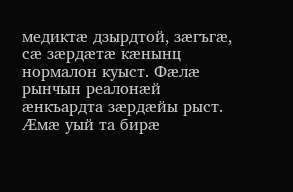медиктæ дзырдтой, зæгъгæ, сæ зæрдæтæ кæнынц нормалон куыст. Фæлæ рынчын реалонæй æнкъардта зæрдæйы рыст. Æмæ уый та бирæ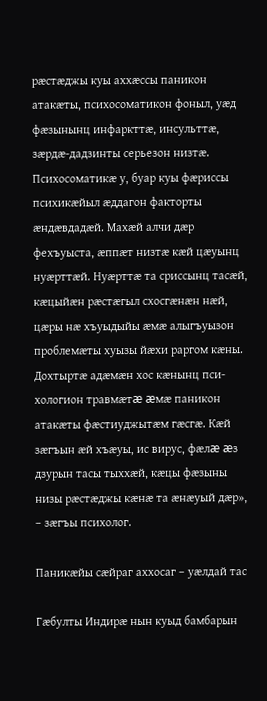рæстæджы куы аххæссы паникон атакæты, психосоматикон фоныл, уæд фæзынынц инфаркттæ, инсульттæ, зæрдæ-дадзинты серьезон низтæ. Психосоматикæ у, буар куы фæриссы психикæйыл æддагон факторты æндæвдадæй. Махæй алчи дæр фехъуыста, æппæт низтæ кæй цæуынц нуæрттæй. Нуæрттæ та сриссынц тасæй, кæцыйæн рæстæгыл схосгæнæн нæй, цæры нæ хъуыдыйы æмæ алыгъуызон проблемæты хуызы йæхи раргом кæны. Дохтыртæ адæмæн хос кæнынц пси-хологион травмæтæ æмæ паникон атакæты фæстиуджытæм гæсгæ. Кæй зæгъын æй хъæуы, ис вирус, фæлæ æз дзурын тасы тыххæй, кæцы фæзыны низы рæстæджы кæнæ та æнæуый дæр», – зæгъы психолог.

Паникæйы сæйраг аххосаг – уæлдай тас

Гæбулты Индирæ нын куыд бамбарын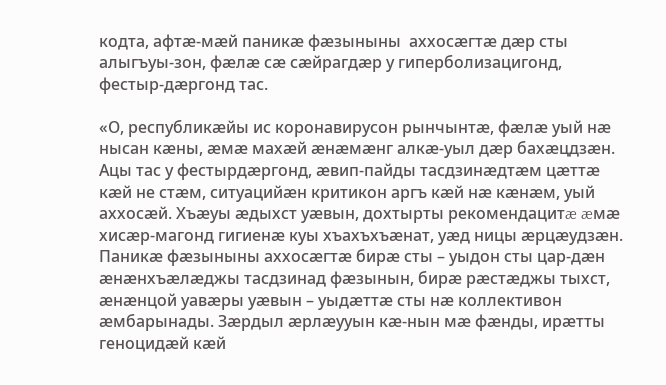кодта, афтæ-мæй паникæ фæзыныны  аххосæгтæ дæр сты алыгъуы-зон, фæлæ сæ сæйрагдæр у гиперболизацигонд, фестыр-дæргонд тас.

«О, республикæйы ис коронавирусон рынчынтæ, фæлæ уый нæ нысан кæны, æмæ махæй æнæмæнг алкæ-уыл дæр бахæцдзæн. Ацы тас у фестырдæргонд, æвип-пайды тасдзинæдтæм цæттæ кæй не стæм, ситуацийæн критикон аргъ кæй нæ кæнæм, уый аххосæй. Хъæуы æдыхст уæвын, дохтырты рекомендацитæ æмæ хисæр-магонд гигиенæ куы хъахъхъæнат, уæд ницы æрцæудзæн. Паникæ фæзыныны аххосæгтæ бирæ сты – уыдон сты цар-дæн æнæнхъæлæджы тасдзинад фæзынын, бирæ рæстæджы тыхст, æнæнцой уавæры уæвын – уыдæттæ сты нæ коллективон æмбарынады. Зæрдыл æрлæууын кæ-нын мæ фæнды, ирæтты геноцидæй кæй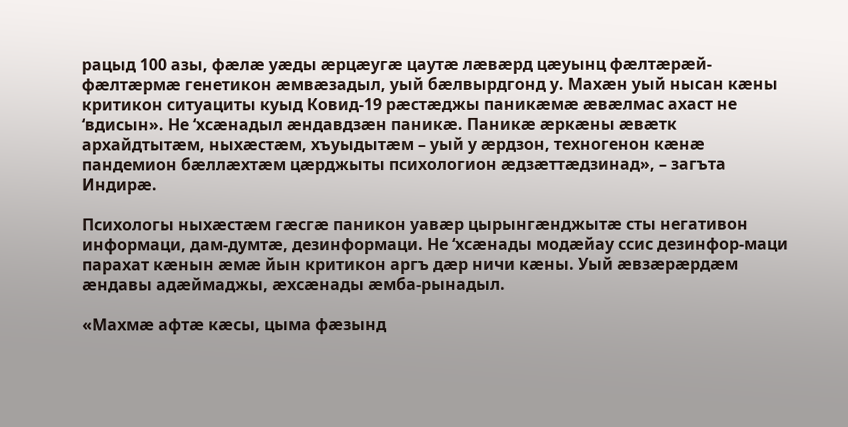рацыд 100 азы, фæлæ уæды æрцæугæ цаутæ лæвæрд цæуынц фæлтæрæй-фæлтæрмæ генетикон æмвæзадыл, уый бæлвырдгонд у. Махæн уый нысан кæны критикон ситуациты куыд Ковид-19 рæстæджы паникæмæ æвæлмас ахаст не ‘вдисын». Не ‘хсæнадыл æндавдзæн паникæ. Паникæ æркæны æвæтк архайдтытæм, ныхæстæм, хъуыдытæм – уый у æрдзон, техногенон кæнæ пандемион бæллæхтæм цæрджыты психологион æдзæттæдзинад», – загъта Индирæ.

Психологы ныхæстæм гæсгæ паникон уавæр цырынгæнджытæ сты негативон информаци, дам-думтæ, дезинформаци. Не ‘хсæнады модæйау ссис дезинфор-маци парахат кæнын æмæ йын критикон аргъ дæр ничи кæны. Уый æвзæрæрдæм æндавы адæймаджы, æхсæнады æмба-рынадыл.

«Махмæ афтæ кæсы, цыма фæзынд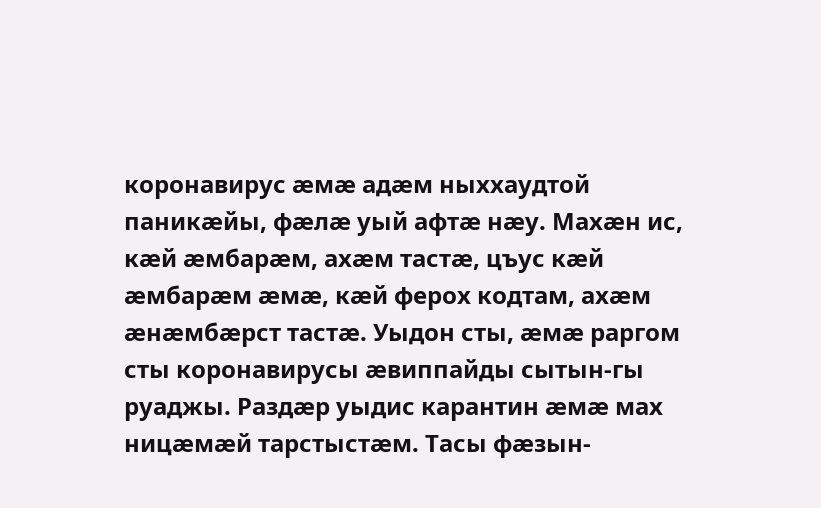коронавирус æмæ адæм ныххаудтой паникæйы, фæлæ уый афтæ нæу. Махæн ис, кæй æмбарæм, ахæм тастæ, цъус кæй æмбарæм æмæ, кæй ферох кодтам, ахæм æнæмбæрст тастæ. Уыдон сты, æмæ раргом сты коронавирусы æвиппайды сытын-гы руаджы. Раздæр уыдис карантин æмæ мах ницæмæй тарстыстæм. Тасы фæзын-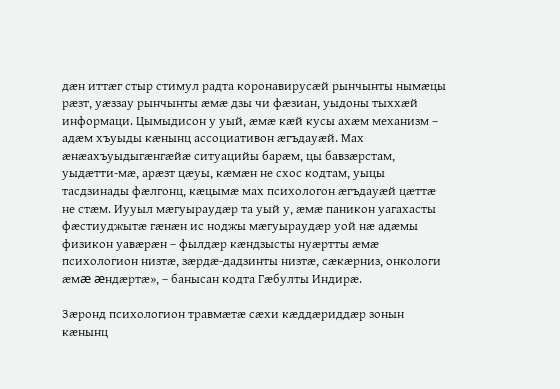дæн иттæг стыр стимул радта коронавирусæй рынчынты нымæцы рæзт, уæззау рынчынты æмæ дзы чи фæзиан, уыдоны тыххæй информаци. Цымыдисон у уый, æмæ кæй кусы ахæм механизм – адæм хъуыды кæнынц ассоциативон æгъдауæй. Мах æнæахъуыдыгæнгæйæ ситуацийы барæм, цы бавзæрстам, уыдæтти-мæ, арæзт цæуы, кæмæн не схос кодтам, уыцы тасдзинады фæлгонц, кæцымæ мах психологон æгъдауæй цæттæ не стæм. Иууыл мæгуыраудæр та уый у, æмæ паникон уагахасты фæстиуджытæ гæнæн ис ноджы мæгуыраудæр уой нæ адæмы физикон уавæрæн – фылдæр кæндзысты нуæртты æмæ психологион низтæ, зæрдæ-дадзинты низтæ, сæкæрниз, онкологи æмæ æндæртæ», – банысан кодта Гæбулты Индирæ.

Зæронд психологион травмæтæ сæхи кæддæриддæр зонын кæнынц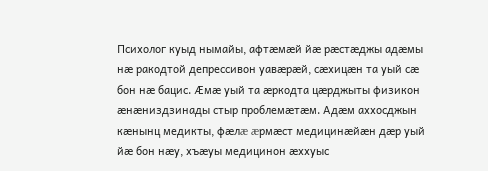Психолог куыд нымайы, афтæмæй йæ рæстæджы адæмы нæ ракодтой депрессивон уавæрæй, сæхицæн та уый сæ бон нæ бацис. Æмæ уый та æркодта цæрджыты физикон æнæниздзинады стыр проблемæтæм. Адæм аххосджын кæнынц медикты, фæлæ æрмæст медицинæйæн дæр уый йæ бон нæу, хъæуы медицинон æххуыс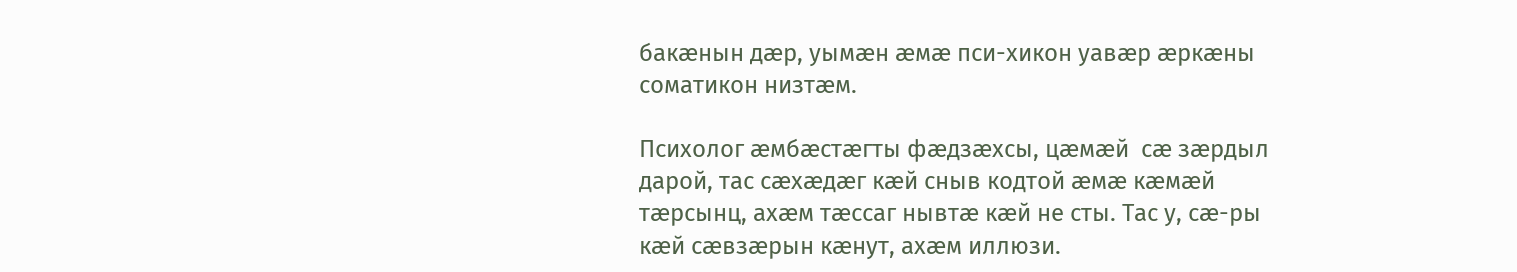бакæнын дæр, уымæн æмæ пси-хикон уавæр æркæны соматикон низтæм.

Психолог æмбæстæгты фæдзæхсы, цæмæй  сæ зæрдыл дарой, тас сæхæдæг кæй сныв кодтой æмæ кæмæй тæрсынц, ахæм тæссаг нывтæ кæй не сты. Тас у, сæ-ры кæй сæвзæрын кæнут, ахæм иллюзи.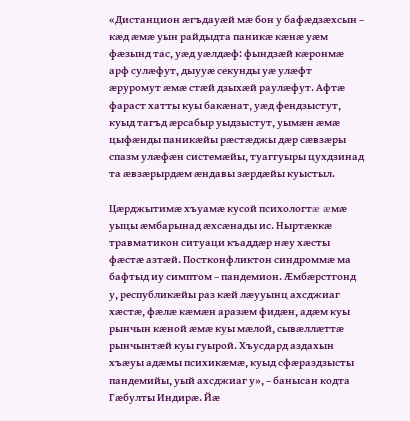«Дистанцион æгъдауæй мæ бон у бафæдзæхсын – кæд æмæ уын райдыдта паникæ кæнæ уæм фæзынд тас, уæд уæлдæф: фындзæй кæронмæ арф сулæфут, дыууæ секунды уæ улæфт æруромут æмæ стæй дзыхæй раулæфут. Афтæ фараст хатты куы бакæнат, уæд фендзыстут, куыд тагъд æрсабыр уыдзыстут, уымæн æмæ цыфæнды паникæйы рæстæджы дæр сæвзæры спазм улæфæн системæйы, туаггуыры цухдзинад та æвзæрырдæм æндавы зæрдæйы куыстыл.

Цæрджытимæ хъуамæ кусой психологтæ æмæ уыцы æмбарынад æхсæнады ис. Ныртæккæ травматикон ситуаци къаддæр нæу хæсты фæстæ азтæй. Постконфликтон синдроммæ ма бафтыд иу симптом – пандемион. Æмбæрстгонд у, республикæйы раз кæй лæууынц ахсджиаг хæстæ, фæлæ кæмæн аразæм фидæн, адæм куы рынчын кæной æмæ куы мæлой, сывæллæттæ рынчынтæй куы гуырой. Хъусдард аздахын хъæуы адæмы психикæмæ, куыд сфæраздзысты пандемийы, уый ахсджиаг у», – банысан кодта Гæбулты Индирæ. Йæ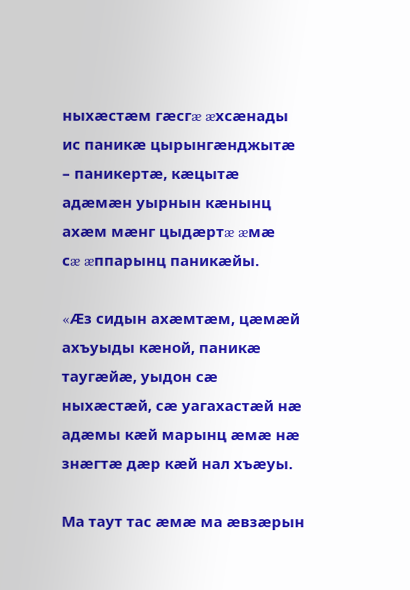ныхæстæм гæсгæ æхсæнады ис паникæ цырынгæнджытæ – паникертæ, кæцытæ адæмæн уырнын кæнынц ахæм мæнг цыдæртæ æмæ сæ æппарынц паникæйы.

«Æз сидын ахæмтæм, цæмæй ахъуыды кæной, паникæ таугæйæ, уыдон сæ ныхæстæй, сæ уагахастæй нæ адæмы кæй марынц æмæ нæ знæгтæ дæр кæй нал хъæуы.

Ма таут тас æмæ ма æвзæрын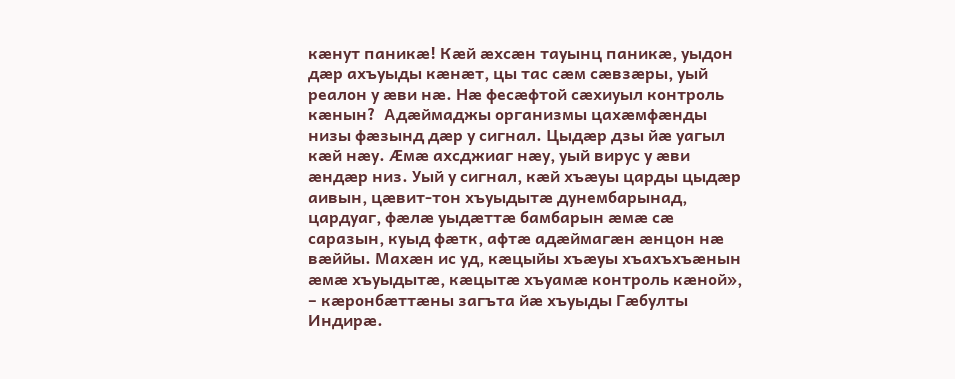кæнут паникæ! Кæй æхсæн тауынц паникæ, уыдон дæр ахъуыды кæнæт, цы тас сæм сæвзæры, уый реалон у æви нæ. Нæ фесæфтой сæхиуыл контроль кæнын?  Адæймаджы организмы цахæмфæнды низы фæзынд дæр у сигнал. Цыдæр дзы йæ уагыл кæй нæу. Æмæ ахсджиаг нæу, уый вирус у æви æндæр низ. Уый у сигнал, кæй хъæуы царды цыдæр аивын, цæвит-тон хъуыдытæ дунембарынад, цардуаг, фæлæ уыдæттæ бамбарын æмæ сæ саразын, куыд фæтк, афтæ адæймагæн æнцон нæ вæййы. Махæн ис уд, кæцыйы хъæуы хъахъхъæнын æмæ хъуыдытæ, кæцытæ хъуамæ контроль кæной», – кæронбæттæны загъта йæ хъуыды Гæбулты Индирæ.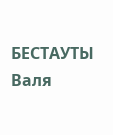БЕСТАУТЫ Валя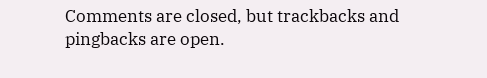Comments are closed, but trackbacks and pingbacks are open.